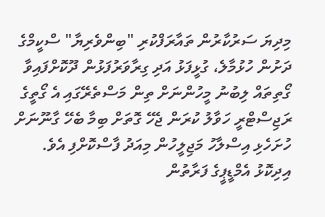މިދިޔަ ސަރުކާރުން ތައާރަފްކުރި "ބިންވެރިޔާ" ސްކީމްގެ ދަށުން ހުޅުމާލެ، ގުޅީފަޅު އަދި ގިރާވަރުފަޅުން ދޫކޮށްފައިވާ ގޯތިތައް ލިބުނު މީހުންނަށް ތިން މަސްތެރޭގައި އެ ގޯތީގެ ރަޖިސްޓްރީ ހަވާލު ކުރަން ޖެހޭ ގޮތަށް ބިމާ ބެހޭ ގާނޫނަށް ހުށަހެޅި އިސްލާހު މަޖިލީހުން މިއަދު ފާސްކޮށްފި އެވެ.
އިދިކޮޅު އެމްޑީޕީގެ ފަރާތުން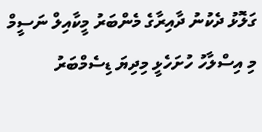ގަލޮޅު ދެކުނު ދާއިރާގެ މެންބަރު މީކާއިލް ނަސީމް މި އިސްލާހު ހުށަހެޅީ މިދިޔަ ޑިސެމްބަރު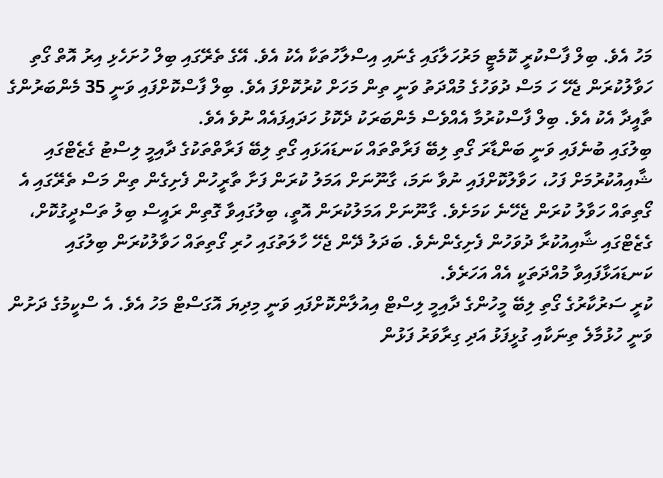މަހު އެވެ. ބިލް ފާސްކުރީ ކޮމެޓީ މަރުހަލާގައި ގެނައި އިސްލާހުތަކާ އެކު އެވެ. އޭގެ ތެރޭގައި ބިލް ހުށަހެޅި އިރު އޮތް ގޯތި ހަވާލުކުރަން ޖެހޭ ހަ މަސް ދުވަހުގެ މުއްދަތު ވަނީ ތިން މަހަށް ކުރުކޮށްފަ އެވެ. ބިލް ފާސްކޮށްފައި ވަނީ 35 މެންބަރުންގެ ތާއީދާ އެކު އެވެ. ބިލް ފާސްކުރުމާ އެއްވެސް މެންބަރަކު ދެކޮޅު ހަދައިފައެއް ނުވެ އެވެ.
ބިލުގައި ބުނެފައި ވަނީ ބަންޑާރަ ގޯތި ލިބޭ ފަރާތްތައް ކަނޑައަޅައި ގޯތި ލިބޭ ފަރާތްތަކުގެ ދާއިމީ ލިސްޓު ގެޒެޓްގައި ޝާއިއުކުރުމަށް ފަހު، ހަވާލުކޮށްފައި ނުވާ ނަމަ، ގާނޫނަށް އަމަލު ކުރަން ފަށާ ތާރީހުން ފެށިގެން ތިން މަސް ތެރޭގައި އެ ގޯތިތައް ހަވާލު ކުރަން ޖެހޭނެ ކަމަށެވެ. ގާނޫނަށް އަމަލުކުރަން އޮތީ، ބިލުގައިވާ ގޮތިން ރައީސް ބިލު ތަސްދީގުކޮށް، ގެޒެޓްގައި ޝާއިއުކުރާ ދުވަހުން ފެށިގެންނެވެ. ބަދަލު ދޭން ޖެހޭ ހާލަތުގައި ހުރި ގޯތިތައް ހަވާލުކުރަން ބިލުގައި ކަނޑައަޅާފައިވާ މުއްދަތަކީ އެއް އަހަރެވެ.
ކުރީ ސަރުކާރުގެ ގޯތި ލިބޭ މީހުންގެ ދާއިމީ ލިސްޓް އިއުލާންކޮށްފައި ވަނީ މިދިޔަ އޮގަސްޓް މަހު އެވެ. އެ ސްކީމުގެ ދަށުން ވަނީ ހުޅުމާލެ ތިނަކާއި ގުޅީފަޅު އަދި ގިރާވަރު ފަޅުން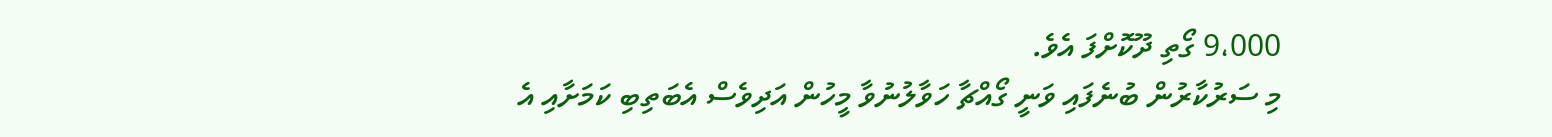9،000 ގޯތި ދޫކޮށްފަ އެވެ.
މި ސަރުކާރުން ބުނެފައި ވަނީ ގޯއްޗާ ހަވާލުނުވާ މީހުން އަދިވެސް އެބަތިބި ކަމަށާއި އެ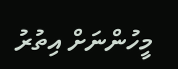މީހުންނަށް އިތުރު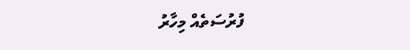ފުރުސަތެއް މިހާރު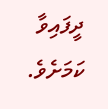ދީފައިވާ ކަމަށެވެ.